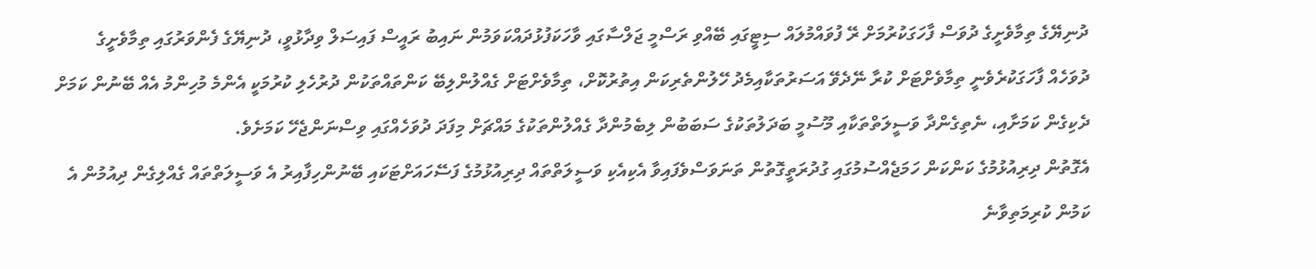ދުނިޔޭގެ ތިމާވެށީގެ ދުވަސް ފާހަގަކުރުމަށް ރޭ ފުވައްމުލައް ސިޓީގައި ބޭއްވި ރަސްމީ ޖަލްސާގައި ވާހަކަފުޅުދައްކަވަމުން ނައިބު ރައީސް ފައިސަލް ވިދާޅުވީ، ދުނިޔޭގެ ފެންވަރުގައި ތިމާވެށީގެ ދުވަހެއް ފާހަގަކުރެވެނީ ތިމާވެށްޓަށް ކުރާ ނޭދެވޭ އަސަރުތަކާއިމެދު ހޭލުންތެރިކަން އިތުރުކޮށް، ތިމާވެށްޓަށް ގެއްލުންލިބޭ ކަންތައްތަކުން ދުރުހެލި ކުރުމަކީ އެންމެ މުހިންމު އެއް ބޭނުން ކަމަށް ދެކިގެން ކަމަށާއި، ނެތިގެންދާ ވަސީލަތްތަކާއި މޫސުމީ ބަދަލުތަކުގެ ސަބަބުން ލިބެމުންދާ ގެއްލުންތަކުގެ މައްޗަށް މިފަދަ ދުވަހެއްގައި ވިސްނަންޖެހޭ ކަމަށެވެ.
އެގޮތުން ދިރިއުޅުމުގެ ކަންކަން ހަމަޖެއްސުމުގައި ގުދުރަތީގޮތުން ތަނަވަސްވެފައިވާ އެކިއެކި ވަސީލަތްތައް ދިރިއުޅުމުގެ ފަސޭހައަށްޓަކައި ބޭނުންހިފާއިރު އެ ވަސީލަތްތައް ގެއްލިގެން ދިއުމުން އެ ކަމުން ކުރިމަތިވާނެ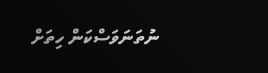ނުތަނަވަސްކަން ހިތަށް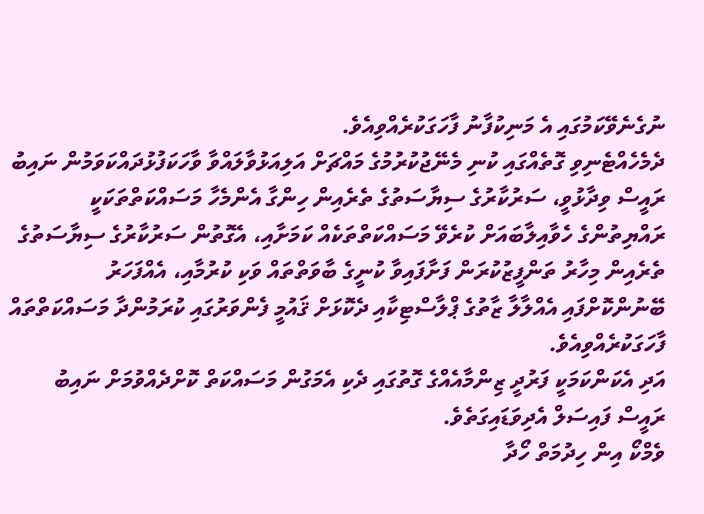ނުގެނެވޭކަމުގައި އެ މަނިކުފާނު ފާހަގަކުރެއްވިއެވެ.
ދެމެހެއްޓެނިވި ގޮތެއްގައި ކުނި މެނޭޖުކުރުމުގެ މައްޗަށް އަލިއަޅުވާލައްވާ ވާހަކަފުޅުދައްކަވަމުން ނައިބު ރައީސް ވިދާޅުވީ، ސަރުކާރުގެ ސިޔާސަތުގެ ތެރެއިން ހިންގާ އެންމެހާ މަސައްކަތްތަކަކީ ރައްޔިތުންގެ ހެވާއިލާބައަށް ކުރެވޭ މަސައްކަތްތަކެއް ކަމަށާއި، އެގޮތުން ސަރުކާރުގެ ސިޔާސަތުގެ ތެރެއިން މިހާރު ތަންފީޒުކުރަން ފަށާފައިވާ ކުނީގެ ބާވަތްތައް ވަކި ކުރުމާއި، އެއްފަހަރު ބޭނުންކޮށްފައި އެއްލާލާ ޒާތުގެ ޕްލާސްޓިކާއި ދެކޮޅަށް ޤައުމީ ފެންވަރުގައި ކުރަމުންދާ މަސައްކަތްތައް ފާހަގަކުރެއްވިއެވެ.
އަދި އެކަންކަމަކީ ފަރުދީ ޒިންމާއެއްގެ ގޮތުގައި ދެކި އެމަގުން މަސައްކަތް ކޮށްދެއްވުމަށް ނައިބު ރައީސް ފައިސަލް އެދިވަޑައިގަތެވެ.
ވެމްކޯ އިން ހިދުމަތް ހޯދާ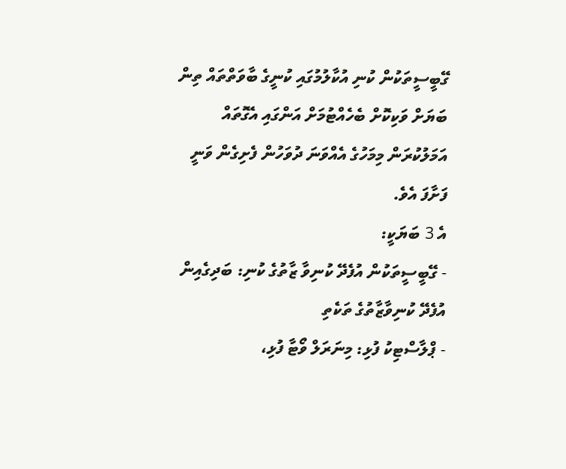ގޭބީސީތަކުން ކުނި އުކާލުމުގައި ކުނީގެ ބާވަތްތައް ތިން ބަޔަށް ވަކިކޮށް ބެހެއްޓުމަށް އަންގައި އެގޮތައް އަމަލުކުރަން މިމަހުގެ އެއްވަނަ ދުވަހުން ފެށިގެން ވަނީ ފަށާފަ އެވެ.
އެ 3 ބަޔަކީ:
- ގޭބީސީތަކުން އުފެދޭ ކުނިވާ ޒާތުގެ ކުނި: ބަދިގެއިން އުފެދޭ ކުނިވާޒާތުގެ ތަކެތި
- ޕްލާސްޓިކު ފުޅި: މިނަރަލް ވޯޓާ ފުޅި،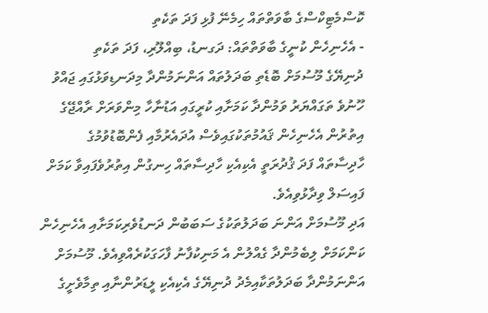ކޮސްމެޓިކްސްގެ ބާވަތްތައް ހިމެނޭ ފުޅި ފަދަ ތަކެތި
- އެހެނިހެން ކުނީގެ ބާވަތްތައް: ދަގނޑު، ބިއްލޫރި، ފަދަ ތަކެތި
ދުނިޔޭގެ މޫސުމަށް ބޮޑެތި ބަދަލުތައް އަންނަމުންދާ މިދަނޑިވަޅުގައި ޖައްވު ހޫނުވެ ތަގައްޔަރު ވަމުންދާ ކަމަށާއި ކުރީގައި އަޑުނާހާ މިންވަރަށް ރާއްޖޭގެ އިތުރުން އެހެނިހެން ޤައުމުތަކުގައިވެސް އުދައެރުމާއި ފެންބޮޑުވުމުގެ ހާދިސާތައް ފަދަ ޤުދުރަތީ އެކިއެކި ހާދިސާތައް ހިނގުން އިތުރުވެފައިވާ ކަމަށް ފައިސަލް ވިދާޅުވިއެވެ.
އަދި މޫސުމަށް އަންނަ ބަދަލުތަކުގެ ސަބަބުން ދަނޑުވެރިކަމަށާއި އެހެނިހެން ކަންކަމަށް ލިބެމުންދާ ގެއްލުން އެ މަނިކުފާނު ފާހަގަކުރެއްވިއެވެ. މޫސުމަށް އަންނަމުންދާ ބަދަލުތަކާއިމެދު ދުނިޔޭގެ އެކިއެކި ލީޑަރުންނާއި ތިމާވެށީގެ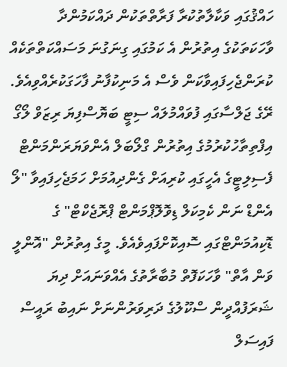ހައްޤުގައި ވަކާލާތުކުރާ ފަރާތްތަކުން ދައްކަމުންދާ ވާހަކަތަކުގެ އިތުރުން އެ ކަމުގައި ގިނަގުނަ މަސައްކަތްތަކެއް ކުރަންޖެހިފައިވާކަން ވެސް އެ މަނިކުފާނު ފާހަގަކުރެއްވިއެވެ.
ރޭގެ ޖަލްސާގައި ފުވައްމުލައް ސިޓީ ބަޔޮސްފިޔަ ރިޒަވް ލޯގޯ އިފްތިތާހުކުރުމުގެ އިތުރުން ގްލޯބަލް އެންވަޔަރަންމަންޓް ފެސިލިޓީގެ އެހީގައި ކުރިއަށް ގެންދިއުމަށް ހަމަޖެހިފައިވާ "ލޯ އެންޑް ނަން ކެމިކަލް ޑިވޮލޮޕްމަންޓް ޕްރޮޖެކްޓް" ގެ ޑޮކިއުމަންޓްގައި ސޮއިކޮށްފައިވެއެވެ. މީގެ އިތުރުން "އޮންލީ ވަން އާތް" ވާހަކަފޮތް މުބާރާތުގެ އެއްވަނައަށް ދިޔަ ޝަރަފުއްދީން ސްކޫލުގެ ދަރިވަރުންނަށް ނައިބު ރައީސް ފައިސަލް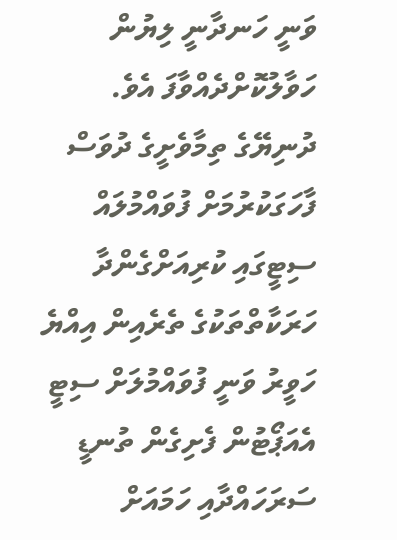ވަނީ ހަނދާނީ ލިޔުން ހަވާލުކޮށްދެއްވާފަ އެވެ.
ދުނިޔޭގެ ތިމާވެށީގެ ދުވަސް ފާހަގަކުރުމަށް ފުވައްމުލައް ސިޓީގައި ކުރިއަށްގެންދާ ހަރަކާތްތަކުގެ ތެރެއިން އިއްޔެ ހަވީރު ވަނީ ފުވައްމުލަށް ސިޓީ އެއަޕޯޓުން ފެށިގެން ތުނޑީ ސަރަހައްދާއި ހަމައަށް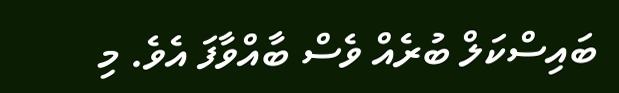ބައިސްކަލް ބުރެއް ވެސް ބާއްވާފަ އެވެ. މި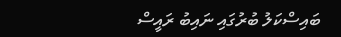ބައިސްކަލު ބުރުގައި ނައިބު ރައީސް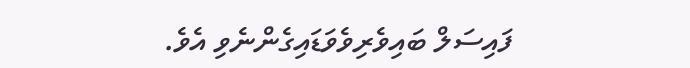ފައިސަލް ބައިވެރިވެވަޑައިގެންނެވި އެވެ.